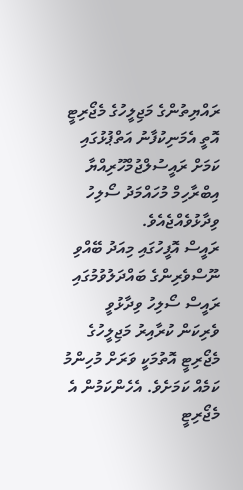ރައްޔިތުންގެ މަޖިލީހުގެ މެޖޯރިޓީ އޮތީ އެމަނިކުފާނު އަތްޕުޅުގައި ކަމަށް ރައީސުލްޖުމްހޫރިއްޔާ އިބްރާހިމް މުހައްމަދު ސޯލިހު ވިދާޅުވެއްޖެއެވެ.
ރައީސް އޮފީހުގައި މިއަދު ބޭއްވި ނޫސްވެރިންގެ ބައްދަލުވުމުގައި ރައީސް ސޯލިހު ވިދާޅުވީ ވެރިކަން ކުރާއިރު މަޖިލީހުގެ މެޖޯރިޓީ އޮތުމަކީ ވަރަށް މުހިންމު ކަމެއް ކަމަށެވެ. އެހެންކަމުން އެ މެޖޯރިޓީ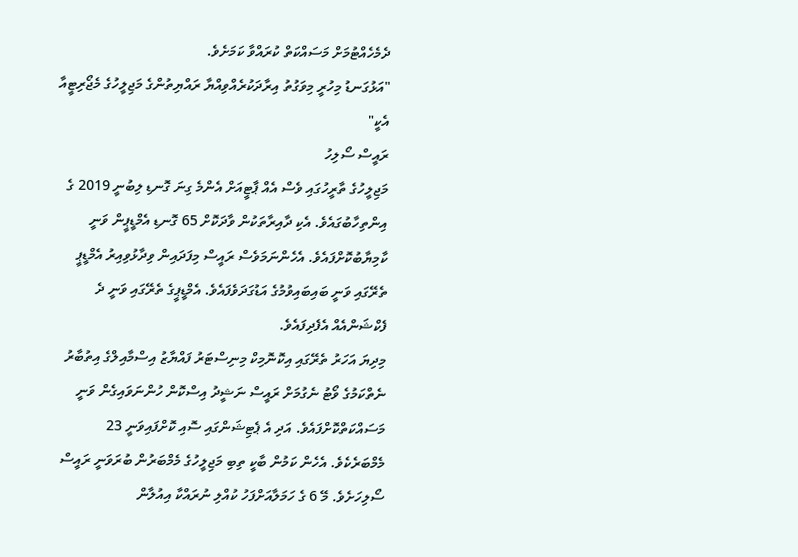ދެމެހެއްޓުމަށް މަސައްކަތް ކުރައްވާ ކަމަށެވެ.
"އަޅުގަނޑު މިހުރީ މިވަގުތު އިރާދަކުރެއްވިއްޔާ ރައްޔިތުންގެ މަޖިލީހުގެ މެޖޯރިޓީއާ އެކީ"
ރައީސް ސޯލިހު
މަޖިލީހުގެ ތާރީހުގައި ވެސް އެއް ޕާޓީއަށް އެންމެ ގިނަ ގޮނޑި ލިބުނީ 2019 ގެ އިންތިހާބުގައެވެ. އެކި ދާއިރާތަކުން ވާދަކޮށް 65 ގޮނޑި އެމްޑީޕީން ވަނީ ކާމިޔާބުކޮށްފައެވެ. އެހެންނަމަވެސް ރައީސް މިފަދައިން ވިދާޅުވިއިރު އެމްޑީޕީ ތެރޭގައި ވަނީ ބައިބައިވުމުގެ އަޑުގަދަވެފައެވެ. އެމްޑީޕީގެ ތެރޭގައި ވަނީ ދެ ފެކްޝަންއެއް އެފެދިފައެވެ.
މިދިޔަ އަހަރު ތެރޭގައި އިކޮނޮމިކް މިނިސްޓަރު ފައްޔާޒު އިސްމާއިލްގެ އިތުބާރު ނެތްކަމުގެ ވޯޓު ނެގުމަށް ރައީސް ނަޝީދު އިސްކޮން ހުންނަވައިގެން ވަނީ މަސައްކަތްކޮށްފައެވެ. އަދި އެ ޕެޓިޝަންގައި ސޮއި ކޮށްފައިވަނީ 23 މެމްބަރެކެވެ. އެހެން ކަމުން ބާކީ ތިބި މަޖިލީހުގެ މެމްބަރުން ބުރަވަނީ ރައީސް ސޯލިހަށެވެ. މޭ 6 ގެ ހަމަލާއަށްފަހު ކުއްލި ނުރައްކާ އިއުލާން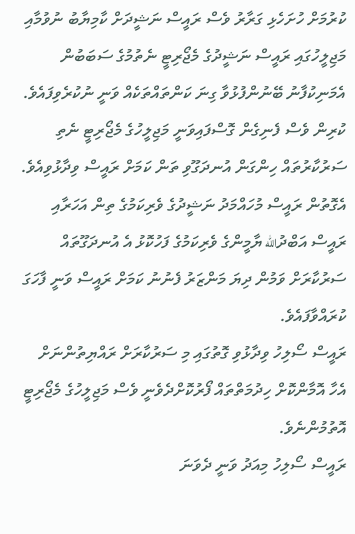ކުރުމަށް ހުށަހެޅި ގަރާރު ވެސް ރައީސް ނަޝީދަށް ކާމިޔާބު ނުވުމާއި މަޖިލީހުގައި ރައީސް ނަޝީދުގެ މެޖޯރިޓީ ނެތުމުގެ ސަބަބުން އެމަނިކުފާނު ބޭނުންފުޅުވާ ގިނަ ކަންތައްތަކެއް ވަނީ ނުކުރެވިފައެވެ.
ކުރިން ވެސް ފެނިގެން ގޮސްފައިވަނީ މަޖިލީހުގެ މެޖޯރިޓީ ނެތި ސަރުކާރުތައް ހިންގަން އުނދަގޫވި ތަން ކަމަށް ރައީސް ވިދާޅުވިއެވެ. އެގޮތުން ރައީސް މުހައްމަދު ނަޝީދުގެ ވެރިކަމުގެ ތިން އަހަރާއި ރައީސް އަބްދުالله ޔާމީންގެ ވެރިކަމުގެ ފަހުކޮޅު އެ އުނދަގޫތައް ސަރުކާރަށް ވަމުން ދިޔަ މަންޒަރު ފެނުނު ކަމަށް ރައީސް ވަނީ ފާހަގަ ކުރައްވާފައެވެ.
ރައީސް ސޯލިހު ވިދާޅުވި ގޮތުގައި މި ސަރުކާރަށް ރައްޔިތުންނަށް އެހާ އޮމާންކޮށް ހިދުމަތްތައް ފޯރުކޮށްދެވެނީ ވެސް މަޖިލީހުގެ މެޖޯރިޓީ އޮތުމުންނެވެ.
ރައީސް ސޯލިހު މިއަދު ވަނީ ދެވަނަ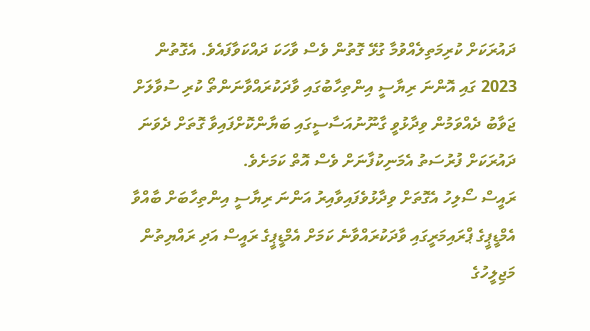ދައުރަކަށް ކުރިމަތިލެއްވުމާ ގުޅޭ ގޮތުން ވެސް ވާހަކަ ދައްކަވާފައެވެ. އެގޮތުން 2023 ގައި އޮންނަ ރިޔާސީ އިންތިހާބުގައި ވާދަކުރައްވާނަންތޯ ކުރި ސުވާލަށް ޖަވާބު ދެއްވަމުން ވިދާޅުވީ ގާނޫނުއަސާސީގައި ބަޔާންކޮށްފައިވާ ގޮތަށް ދެވަނަ ދައުރަކަށް ފުރުސަތު އެމަނިކުފާނަށް ވެސް އޮތް ކަމަށެވެ.
ރައީސް ސޯލިހު އެގޮތަށް ވިދާޅުވެފައިވާއިރު އަންނަ ރިޔާސީ އިންތިހާބަށް ބާއްވާ އެމްޑީޕީގެ ޕްރައިމަރީގައި ވާދަކުރައްވާނެ ކަމަށް އެމްޑީޕީގެ ރައީސް އަދި ރައްޔިތުން މަޖިލީހުގެ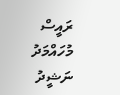ރައީސް މުހައްމަދު ނަޝީދު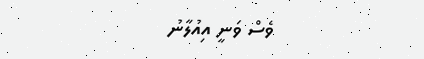ވެސް ވަނީ އިއުލާނު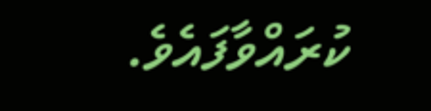ކުރައްވާފައެވެ.